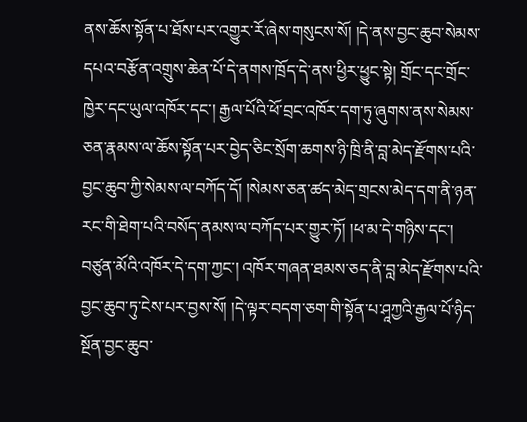ནས་ཆོས་སྟོན་པ་ཐོས་པར་འགྱུར་རོ་ཞེས་གསུངས་སོ། །དེ་ནས་བྱང་ཆུབ་སེམས་དཔའ་བརྩོན་འགྲུས་ཆེན་པོ་དེ་ནགས་ཁྲོད་དེ་ནས་ཕྱིར་ཕྱུང་སྟེ། གྲོང་དང་གྲོང་ཁྱེར་དང་ཡུལ་འཁོར་དང་། རྒྱལ་པོའི་ཕོ་བྲང་འཁོར་དག་ཏུ་ཞུགས་ནས་སེམས་ཅན་རྣམས་ལ་ཆོས་སྟོན་པར་བྱེད་ཅིང་སྲོག་ཆགས་ཉི་ཁྲི་ནི་བླ་མེད་རྫོགས་པའི་བྱང་ཆུབ་ཀྱི་སེམས་ལ་བཀོད་དོ། །སེམས་ཅན་ཚད་མེད་གྲངས་མེད་དག་ནི་ཉན་རང་གི་ཐེག་པའི་བསོད་ནམས་ལ་བཀོད་པར་གྱུར་ཏོ། །ཕ་མ་དེ་གཉིས་དང་། བཙུན་མོའི་འཁོར་དེ་དག་ཀྱང་། འཁོར་གཞན་ཐམས་ཅད་ནི་བླ་མེད་རྫོགས་པའི་བྱང་ཆུབ་ཏུ་ངེས་པར་བྱས་སོ། །དེ་ལྟར་བདག་ཅག་གི་སྟོན་པ་ཤཱཀྱའི་རྒྱལ་པོ་ཉིད་སྔོན་བྱང་ཆུབ་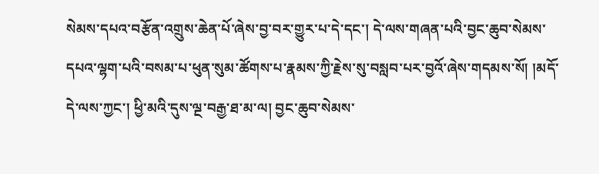སེམས་དཔའ་བརྩོན་འགྲུས་ཆེན་པོ་ཞེས་བྱ་བར་གྱུར་པ་དེ་དང་། དེ་ལས་གཞན་པའི་བྱང་ཆུབ་སེམས་དཔའ་ལྷག་པའི་བསམ་པ་ཕུན་སུམ་ཚོགས་པ་རྣམས་ཀྱི་རྗེས་སུ་བསླབ་པར་བྱའོ་ཞེས་གདམས་སོ། །མདོ་དེ་ལས་ཀྱང་། ཕྱི་མའི་དུས་ལྔ་བརྒྱ་ཐ་མ་ལ། བྱང་ཆུབ་སེམས་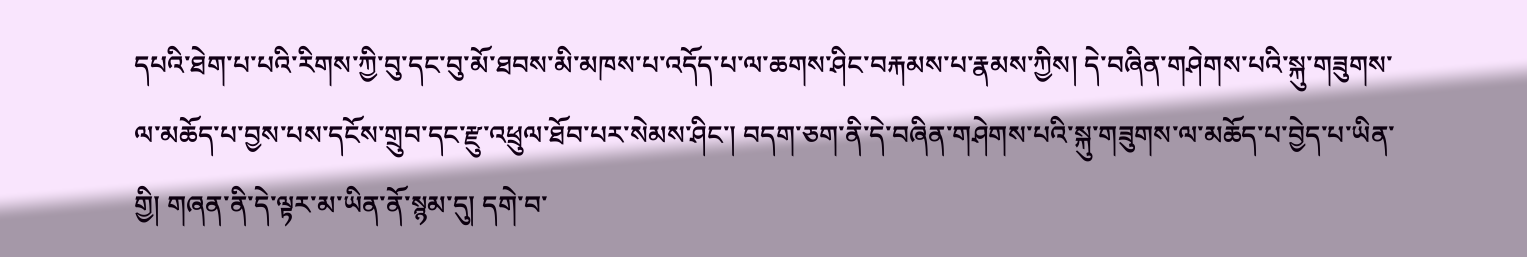དཔའི་ཐེག་པ་པའི་རིགས་ཀྱི་བུ་དང་བུ་མོ་ཐབས་མི་མཁས་པ་འདོད་པ་ལ་ཆགས་ཤིང་བརྐམས་པ་རྣམས་ཀྱིས། དེ་བཞིན་གཤེགས་པའི་སྐུ་གཟུགས་ལ་མཆོད་པ་བྱས་པས་དངོས་གྲུབ་དང་རྫུ་འཕྲུལ་ཐོབ་པར་སེམས་ཤིང་། བདག་ཅག་ནི་དེ་བཞིན་གཤེགས་པའི་སྐུ་གཟུགས་ལ་མཆོད་པ་བྱེད་པ་ཡིན་གྱི། གཞན་ནི་དེ་ལྟར་མ་ཡིན་ནོ་སྙམ་དུ། དགེ་བ་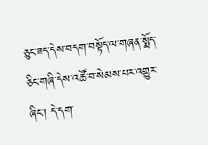ཅུང་ཟད་དེས་བདག་བསྟོད་ལ་གཞན་སྨོད་ཅིང་གཞི་དེས་འཚོ་བ་སེམས་པར་འགྱུར་ཞིང་། དེ་དག་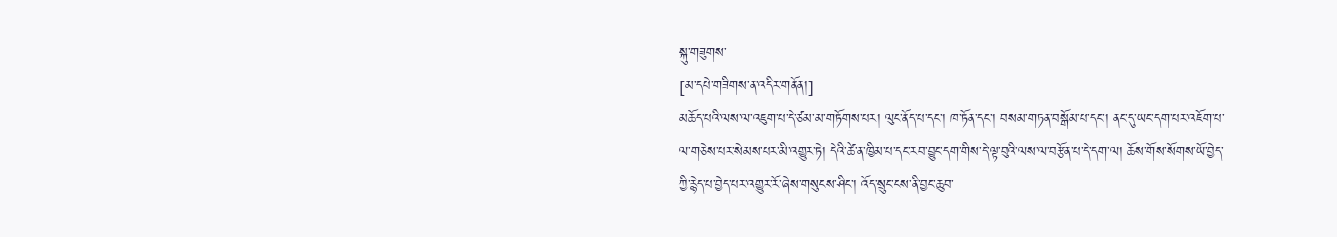སྐུ་གཟུགས་
[མ་དཔེ་གཟིགས་ན་འདིར་གནོན།]
མཆོད་པའི་ལས་ལ་འཇུག་པ་དེ་ཙམ་མ་གཏོགས་པར། ལུང་ནོད་པ་དང་། ཁ་ཏོན་དང་། བསམ་གཏན་བསྒོམ་པ་དང་། ནང་དུ་ཡང་དག་པར་འཇོག་པ་ལ་གཅེས་པར་སེམས་པར་མི་འགྱུར་ཏེ། དེའི་ཚེ་ན་ཁྱིམ་པ་དང་རབ་བྱུང་དག་གིས་དེ་ལྟ་བུའི་ལས་ལ་བརྩོན་པ་དེ་དག་ལ། ཆོས་གོས་སོགས་ཡོ་བྱེད་ཀྱི་རྙེད་པ་བྱེད་པར་འགྱུར་རོ་ཞེས་གསུངས་ཤིང་། འོད་སྲུང་ངས་ནི་བྱང་ཆུབ་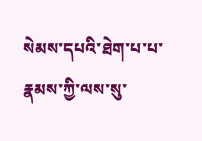སེམས་དཔའི་ཐེག་པ་པ་རྣམས་ཀྱི་ལས་སུ་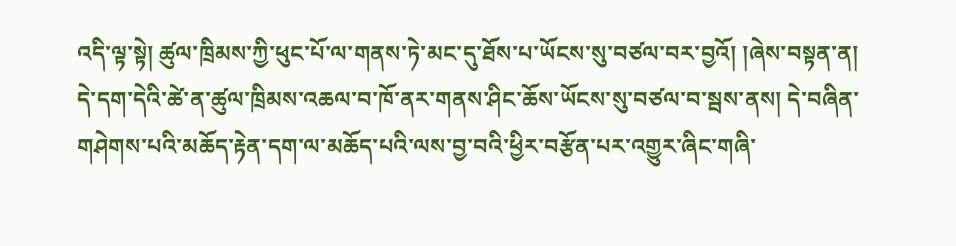འདི་ལྟ་སྟེ། ཚུལ་ཁྲིམས་ཀྱི་ཕུང་པོ་ལ་གནས་ཏེ་མང་དུ་ཐོས་པ་ཡོངས་སུ་བཙལ་བར་བྱའོ། །ཞེས་བསྟན་ན། དེ་དག་དེའི་ཚེ་ན་ཚུལ་ཁྲིམས་འཆལ་བ་ཁོ་ནར་གནས་ཤིང་ཆོས་ཡོངས་སུ་བཙལ་བ་སྦས་ནས། དེ་བཞིན་གཤེགས་པའི་མཆོད་རྟེན་དག་ལ་མཆོད་པའི་ལས་བྱ་བའི་ཕྱིར་བརྩོན་པར་འགྱུར་ཞིང་གཞི་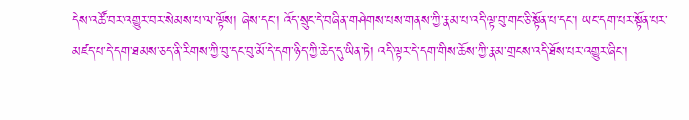དེས་འཚོ་བར་འགྱུར་བར་སེམས་པ་ལ་ལྟོས། ཞེས་དང་། འོད་སྲུང་དེ་བཞིན་གཤེགས་པས་གནས་ཀྱི་རྣམ་པ་འདི་ལྟ་བུ་གང་ཅི་སྟོན་པ་དང་། ཡང་དག་པར་སྟོན་པར་མཛད་པ་དེ་དག་ཐམས་ཅད་ནི་རིགས་ཀྱི་བུ་དང་བུ་མོ་དེ་དག་ཉིད་ཀྱི་ཆེད་དུ་ཡིན་ཏེ། འདི་ལྟར་དེ་དག་གིས་ཆོས་ཀྱི་རྣམ་གྲངས་འདི་ཐོས་པར་འགྱུར་ཞིང་།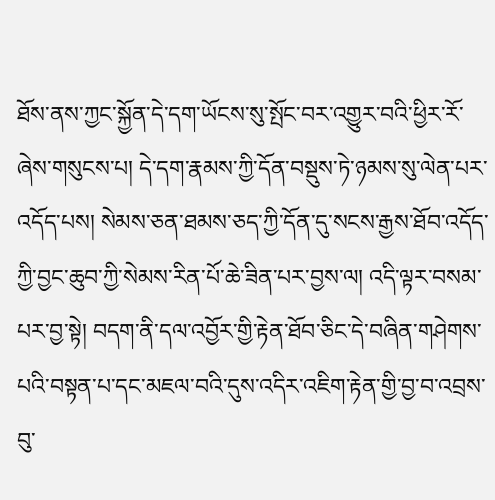ཐོས་ནས་ཀྱང་སྐྱོན་དེ་དག་ཡོངས་སུ་སྤོང་བར་འགྱུར་བའི་ཕྱིར་རོ་ཞེས་གསུངས་པ། དེ་དག་རྣམས་ཀྱི་དོན་བསྡུས་ཏེ་ཉམས་སུ་ལེན་པར་འདོད་པས། སེམས་ཅན་ཐམས་ཅད་ཀྱི་དོན་དུ་སངས་རྒྱས་ཐོབ་འདོད་ཀྱི་བྱང་ཆུབ་ཀྱི་སེམས་རིན་པོ་ཆེ་ཟིན་པར་བྱས་ལ། འདི་ལྟར་བསམ་པར་བྱ་སྟེ། བདག་ནི་དལ་འབྱོར་གྱི་རྟེན་ཐོབ་ཅིང་དེ་བཞིན་གཤེགས་པའི་བསྟན་པ་དང་མཇལ་བའི་དུས་འདིར་འཇིག་རྟེན་གྱི་བྱ་བ་འབྲས་བུ་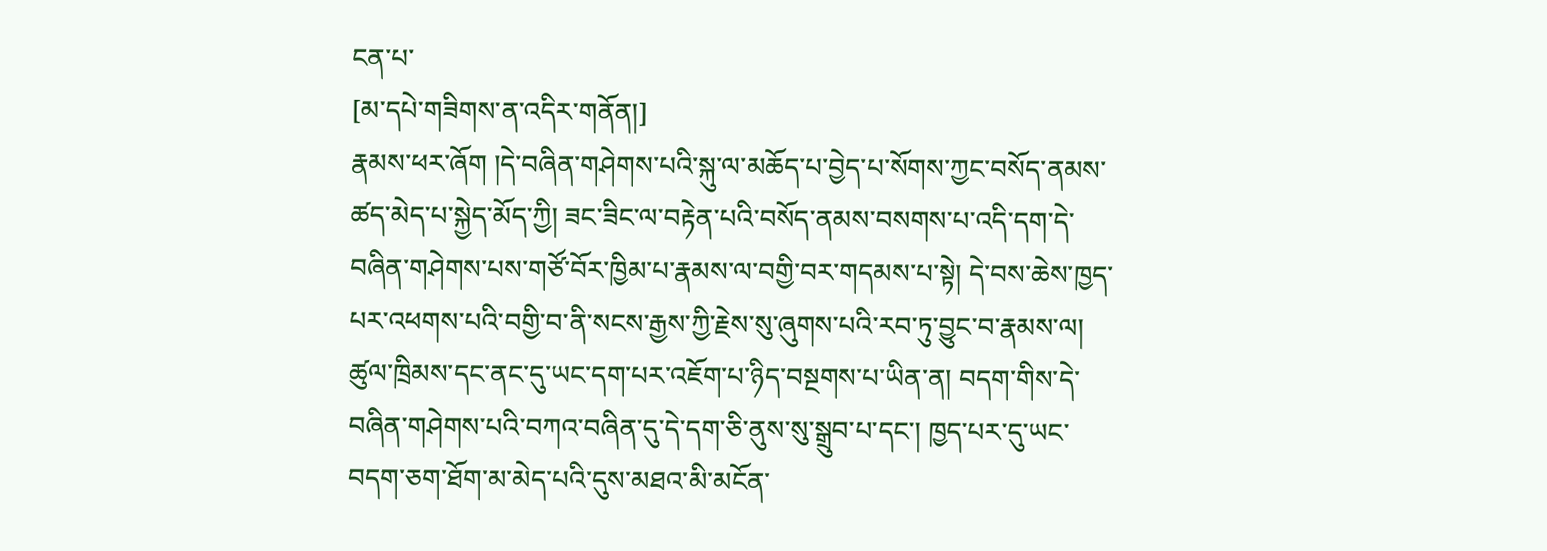ངན་པ་
[མ་དཔེ་གཟིགས་ན་འདིར་གནོན།]
རྣམས་ཕར་ཞོག །དེ་བཞིན་གཤེགས་པའི་སྐུ་ལ་མཆོད་པ་བྱེད་པ་སོགས་ཀྱང་བསོད་ནམས་ཚད་མེད་པ་སྐྱེད་མོད་ཀྱི། ཟང་ཟིང་ལ་བརྟེན་པའི་བསོད་ནམས་བསགས་པ་འདི་དག་དེ་བཞིན་གཤེགས་པས་གཙོ་བོར་ཁྱིམ་པ་རྣམས་ལ་བགྱི་བར་གདམས་པ་སྟེ། དེ་བས་ཆེས་ཁྱད་པར་འཕགས་པའི་བགྱི་བ་ནི་སངས་རྒྱས་ཀྱི་རྗེས་སུ་ཞུགས་པའི་རབ་ཏུ་བྱུང་བ་རྣམས་ལ། ཚུལ་ཁྲིམས་དང་ནང་དུ་ཡང་དག་པར་འཇོག་པ་ཉིད་བསྔགས་པ་ཡིན་ན། བདག་གིས་དེ་བཞིན་གཤེགས་པའི་བཀའ་བཞིན་དུ་དེ་དག་ཅི་ནུས་སུ་སྒྲུབ་པ་དང་། ཁྱད་པར་དུ་ཡང་བདག་ཅག་ཐོག་མ་མེད་པའི་དུས་མཐའ་མི་མངོན་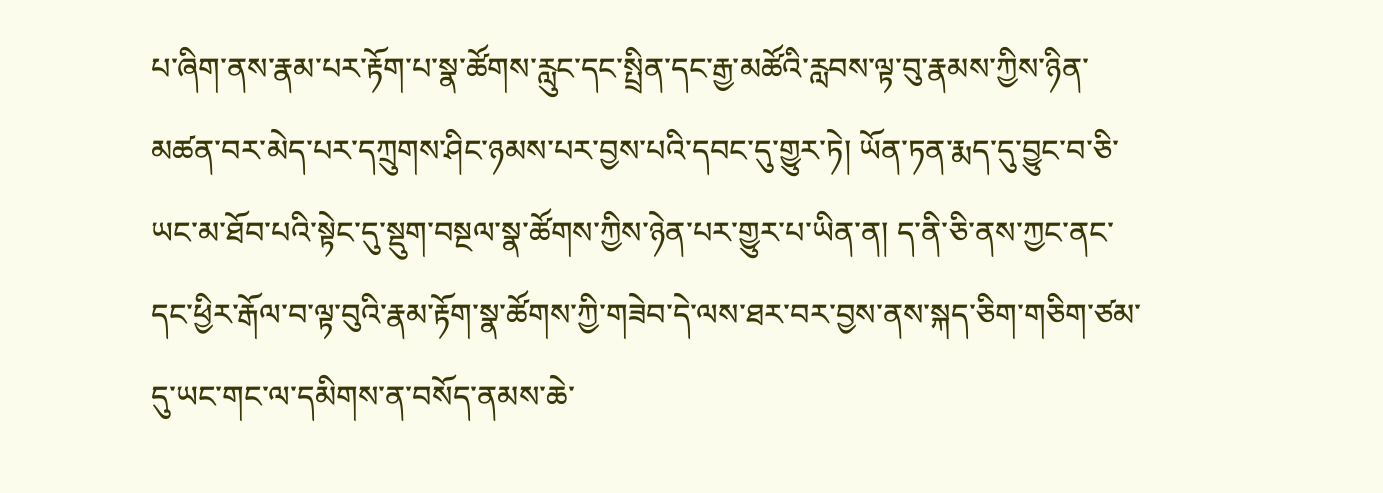པ་ཞིག་ནས་རྣམ་པར་རྟོག་པ་སྣ་ཚོགས་རླུང་དང་སྤྲིན་དང་རྒྱ་མཚོའི་རླབས་ལྟ་བུ་རྣམས་ཀྱིས་ཉིན་མཚན་བར་མེད་པར་དཀྲུགས་ཤིང་ཉམས་པར་བྱས་པའི་དབང་དུ་གྱུར་ཏེ། ཡོན་ཏན་རྨད་དུ་བྱུང་བ་ཅི་ཡང་མ་ཐོབ་པའི་སྟེང་དུ་སྡུག་བསྔལ་སྣ་ཚོགས་ཀྱིས་ཉེན་པར་གྱུར་པ་ཡིན་ན། ད་ནི་ཅི་ནས་ཀྱང་ནང་དང་ཕྱིར་རྒོལ་བ་ལྟ་བུའི་རྣམ་རྟོག་སྣ་ཚོགས་ཀྱི་གཟེབ་དེ་ལས་ཐར་བར་བྱས་ནས་སྐད་ཅིག་གཅིག་ཙམ་དུ་ཡང་གང་ལ་དམིགས་ན་བསོད་ནམས་ཆེ་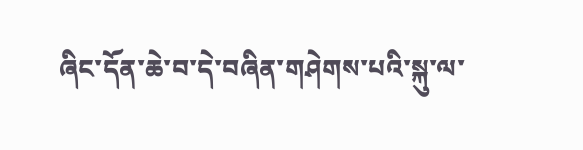ཞིང་དོན་ཆེ་བ་དེ་བཞིན་གཤེགས་པའི་སྐུ་ལ་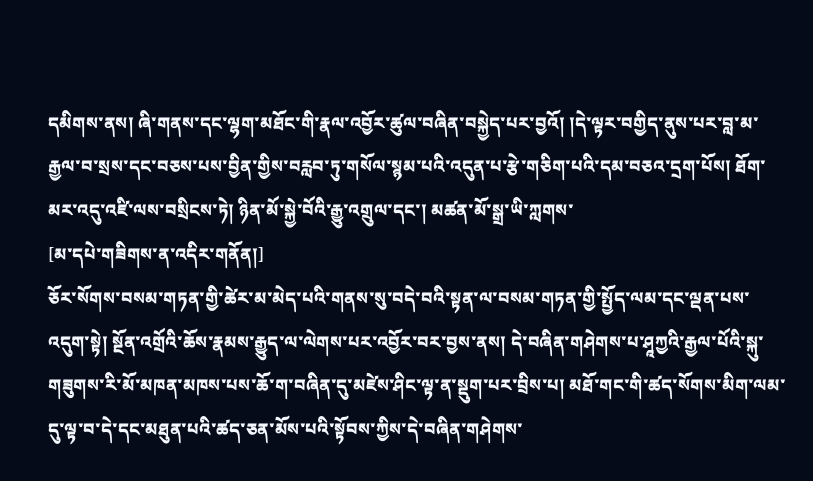དམིགས་ནས། ཞི་གནས་དང་ལྷག་མཐོང་གི་རྣལ་འབྱོར་ཚུལ་བཞིན་བསྐྱེད་པར་བྱའོ། །དེ་ལྟར་བགྱིད་ནུས་པར་བླ་མ་རྒྱལ་བ་སྲས་དང་བཅས་པས་བྱིན་གྱིས་བརླབ་ཏུ་གསོལ་སྙམ་པའི་འདུན་པ་རྩེ་གཅིག་པའི་དམ་བཅའ་དྲག་པོས། ཐོག་མར་འདུ་འཛི་ལས་བསྲིངས་ཏེ། ཉིན་མོ་སྐྱེ་བོའི་རྒྱུ་འགྲུལ་དང་། མཚན་མོ་སྒྲ་ཡི་ཀླགས་
[མ་དཔེ་གཟིགས་ན་འདིར་གནོན།]
ཅོར་སོགས་བསམ་གཏན་གྱི་ཚེར་མ་མེད་པའི་གནས་སུ་བདེ་བའི་སྟན་ལ་བསམ་གཏན་གྱི་སྤྱོད་ལམ་དང་ལྡན་པས་འདུག་སྟེ། སྔོན་འགྲོའི་ཆོས་རྣམས་རྒྱུད་ལ་ལེགས་པར་འབྱོར་བར་བྱས་ནས། དེ་བཞིན་གཤེགས་པ་ཤཱཀྱའི་རྒྱལ་པོའི་སྐུ་གཟུགས་རི་མོ་མཁན་མཁས་པས་ཆོ་ག་བཞིན་དུ་མཛེས་ཤིང་ལྟ་ན་སྡུག་པར་བྲིས་པ། མཐོ་གང་གི་ཚད་སོགས་མིག་ལམ་དུ་ལྟ་བ་དེ་དང་མཐུན་པའི་ཚད་ཅན་མོས་པའི་སྟོབས་ཀྱིས་དེ་བཞིན་གཤེགས་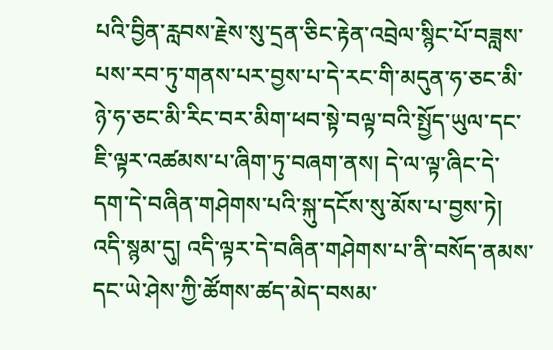པའི་བྱིན་རླབས་རྗེས་སུ་དྲན་ཅིང་རྟེན་འབྲེལ་སྙིང་པོ་བཟླས་པས་རབ་ཏུ་གནས་པར་བྱས་པ་དེ་རང་གི་མདུན་ཧ་ཅང་མི་ཉེ་ཧ་ཅང་མི་རིང་བར་མིག་ཕབ་སྟེ་བལྟ་བའི་སྤྱོད་ཡུལ་དང་ཇི་ལྟར་འཚམས་པ་ཞིག་ཏུ་བཞག་ནས། དེ་ལ་ལྟ་ཞིང་དེ་དག་དེ་བཞིན་གཤེགས་པའི་སྐུ་དངོས་སུ་མོས་པ་བྱས་ཏེ། འདི་སྙམ་དུ། འདི་ལྟར་དེ་བཞིན་གཤེགས་པ་ནི་བསོད་ནམས་དང་ཡེ་ཤེས་ཀྱི་ཚོགས་ཚད་མེད་བསམ་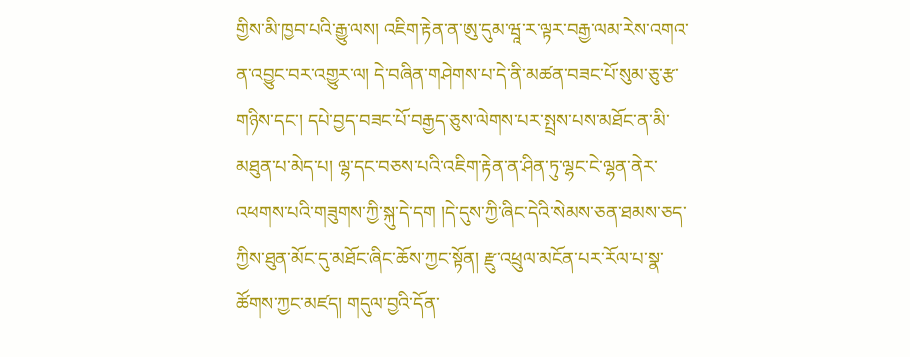གྱིས་མི་ཁྱབ་པའི་རྒྱུ་ལས། འཇིག་རྟེན་ན་ཨུ་དུམ་ཝཱ་ར་ལྟར་བརྒྱ་ལམ་རེས་འགའ་ན་འབྱུང་བར་འགྱུར་ལ། དེ་བཞིན་གཤེགས་པ་དེ་ནི་མཚན་བཟང་པོ་སུམ་ཅུ་རྩ་གཉིས་དང་། དཔེ་བྱད་བཟང་པོ་བརྒྱད་ཅུས་ལེགས་པར་སྤྲས་པས་མཐོང་ན་མི་མཐུན་པ་མེད་པ། ལྷ་དང་བཅས་པའི་འཇིག་རྟེན་ན་ཤིན་ཏུ་ལྷང་ངེ་ལྷན་ནེར་འཕགས་པའི་གཟུགས་ཀྱི་སྐུ་དེ་དག །དེ་དུས་ཀྱི་ཞིང་དེའི་སེམས་ཅན་ཐམས་ཅད་ཀྱིས་ཐུན་མོང་དུ་མཐོང་ཞིང་ཆོས་ཀྱང་སྟོན། རྫུ་འཕྲུལ་མངོན་པར་རོལ་པ་སྣ་ཚོགས་ཀྱང་མཛད། གདུལ་བྱའི་དོན་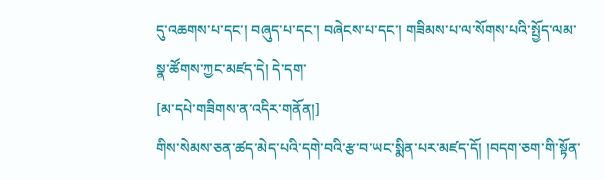དུ་འཆགས་པ་དང་། བཞུད་པ་དང་། བཞེངས་པ་དང་། གཟིམས་པ་ལ་སོགས་པའི་སྤྱོད་ལམ་སྣ་ཚོགས་ཀྱང་མཛད་དེ། དེ་དག་
[མ་དཔེ་གཟིགས་ན་འདིར་གནོན།]
གིས་སེམས་ཅན་ཚད་མེད་པའི་དགེ་བའི་རྩ་བ་ཡང་སྨིན་པར་མཛད་དོ། །བདག་ཅག་གི་སྟོན་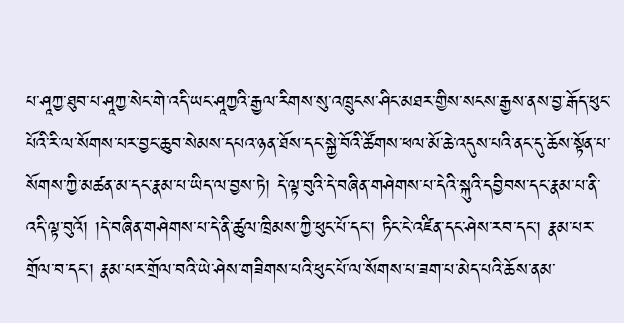པ་ཤཱཀྱ་ཐུབ་པ་ཤཱཀྱ་སེང་གེ་འདི་ཡང་ཤཱཀྱའི་རྒྱལ་རིགས་སུ་འཁྲུངས་ཤིང་མཐར་གྱིས་སངས་རྒྱས་ནས་བྱ་རྒོད་ཕུང་པོའི་རི་ལ་སོགས་པར་བྱང་ཆུབ་སེམས་དཔའ་ཉན་ཐོས་དང་སྐྱེ་བོའི་ཚོགས་ཕལ་མོ་ཆེ་འདུས་པའི་ནང་དུ་ཆོས་སྟོན་པ་སོགས་ཀྱི་མཚན་མ་དང་རྣམ་པ་ཡིད་ལ་བྱས་ཏེ། དེ་ལྟ་བུའི་དེ་བཞིན་གཤེགས་པ་དེའི་སྐུའི་དབྱིབས་དང་རྣམ་པ་ནི་འདི་ལྟ་བུའོ། །དེ་བཞིན་གཤེགས་པ་དེ་ནི་ཚུལ་ཁྲིམས་ཀྱི་ཕུང་པོ་དང་། ཏིང་ངེ་འཛིན་དང་ཤེས་རབ་དང་། རྣམ་པར་གྲོལ་བ་དང་། རྣམ་པར་གྲོལ་བའི་ཡེ་ཤེས་གཟིགས་པའི་ཕུང་པོ་ལ་སོགས་པ་ཟག་པ་མེད་པའི་ཆོས་ནམ་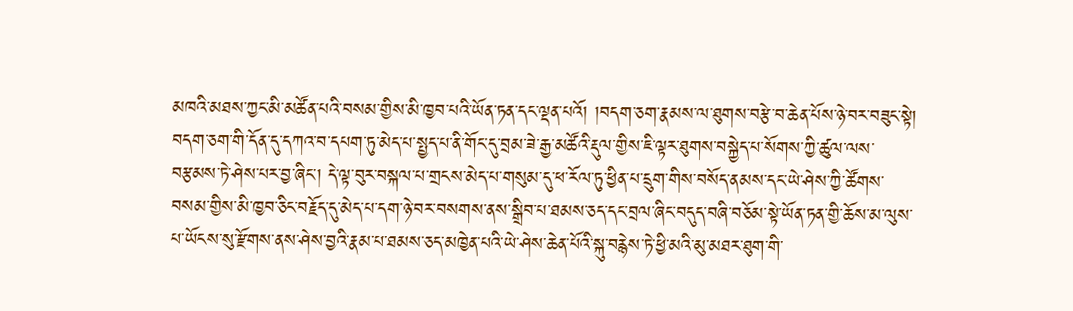མཁའི་མཐས་ཀྱང་མི་མཚོན་པའི་བསམ་གྱིས་མི་ཁྱབ་པའི་ཡོན་ཏན་དང་ལྡན་པའོ། །བདག་ཅག་རྣམས་ལ་ཐུགས་བརྩེ་བ་ཆེན་པོས་ཉེ་བར་བཟུང་སྟེ། བདག་ཅག་གི་དོན་དུ་དཀའ་བ་དཔག་ཏུ་མེད་པ་སྤྱད་པ་ནི་གོང་དུ་བྲམ་ཟེ་རྒྱ་མཚོའི་རྡུལ་གྱིས་ཇི་ལྟར་ཐུགས་བསྐྱེད་པ་སོགས་ཀྱི་ཚུལ་ལས་བརྩམས་ཏེ་ཤེས་པར་བྱ་ཞིང་། དེ་ལྟ་བུར་བསྐལ་པ་གྲངས་མེད་པ་གསུམ་དུ་ཕ་རོལ་ཏུ་ཕྱིན་པ་དྲུག་གིས་བསོད་ནམས་དང་ཡེ་ཤེས་ཀྱི་ཚོགས་བསམ་གྱིས་མི་ཁྱབ་ཅིང་བརྗོད་དུ་མེད་པ་དག་ཉེ་བར་བསགས་ནས་སྒྲིབ་པ་ཐམས་ཅད་དང་བྲལ་ཞིང་བདུད་བཞི་བཅོམ་སྟེ་ཡོན་ཏན་གྱི་ཆོས་མ་ལུས་པ་ཡོངས་སུ་རྫོགས་ནས་ཤེས་བྱའི་རྣམ་པ་ཐམས་ཅད་མཁྱེན་པའི་ཡེ་ཤེས་ཆེན་པོའི་སྐུ་བརྙེས་ཏེ་ཕྱི་མའི་མུ་མཐར་ཐུག་གི་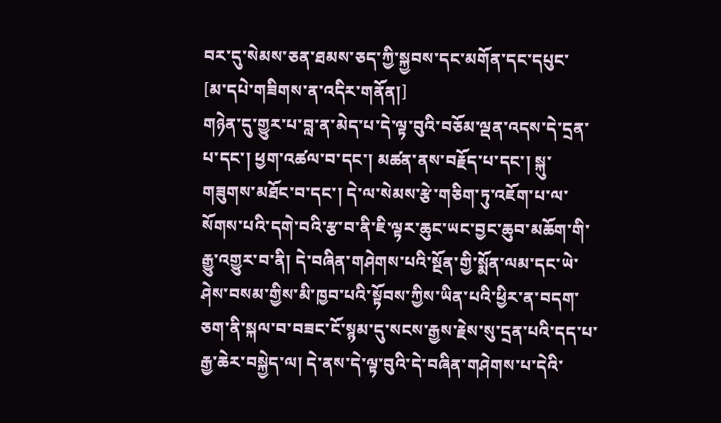བར་དུ་སེམས་ཅན་ཐམས་ཅད་ཀྱི་སྐྱབས་དང་མགོན་དང་དཔུང་
[མ་དཔེ་གཟིགས་ན་འདིར་གནོན།]
གཉེན་དུ་གྱུར་པ་བླ་ན་མེད་པ་དེ་ལྟ་བུའི་བཅོམ་ལྡན་འདས་དེ་དྲན་པ་དང་། ཕྱག་འཚལ་བ་དང་། མཚན་ནས་བརྗོད་པ་དང་། སྐུ་གཟུགས་མཐོང་བ་དང་། དེ་ལ་སེམས་རྩེ་གཅིག་ཏུ་འཇོག་པ་ལ་སོགས་པའི་དགེ་བའི་རྩ་བ་ནི་ཇི་ལྟར་ཆུང་ཡང་བྱང་ཆུབ་མཆོག་གི་རྒྱུ་འགྱུར་བ་ནི། དེ་བཞིན་གཤེགས་པའི་སྔོན་གྱི་སྨོན་ལམ་དང་ཡེ་ཤེས་བསམ་གྱིས་མི་ཁྱབ་པའི་སྟོབས་ཀྱིས་ཡིན་པའི་ཕྱིར་ན་བདག་ཅག་ནི་སྐལ་བ་བཟང་ངོ་སྙམ་དུ་སངས་རྒྱས་རྗེས་སུ་དྲན་པའི་དད་པ་རྒྱ་ཆེར་བསྐྱེད་ལ། དེ་ནས་དེ་ལྟ་བུའི་དེ་བཞིན་གཤེགས་པ་དེའི་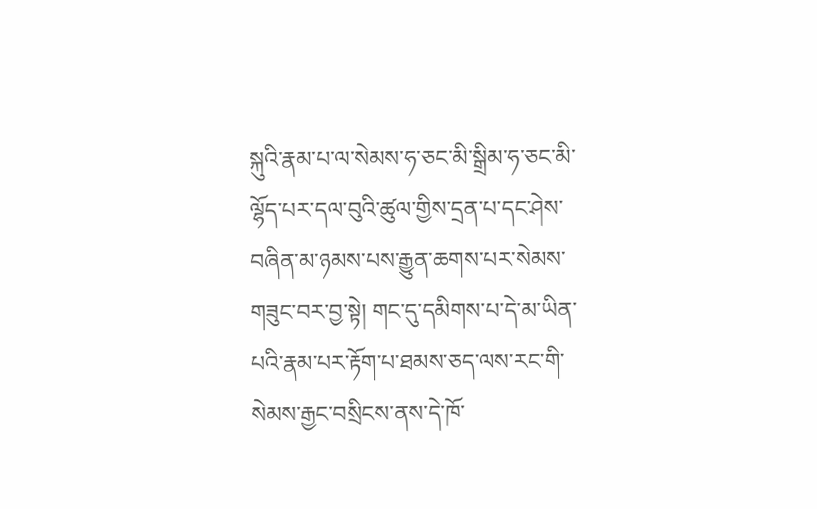སྐུའི་རྣམ་པ་ལ་སེམས་ཧ་ཅང་མི་སྒྲིམ་ཧ་ཅང་མི་ལྷོད་པར་དལ་བུའི་ཚུལ་གྱིས་དྲན་པ་དང་ཤེས་བཞིན་མ་ཉམས་པས་རྒྱུན་ཆགས་པར་སེམས་གཟུང་བར་བྱ་སྟེ། གང་དུ་དམིགས་པ་དེ་མ་ཡིན་པའི་རྣམ་པར་རྟོག་པ་ཐམས་ཅད་ལས་རང་གི་སེམས་རྒྱང་བསྲིངས་ནས་དེ་ཁོ་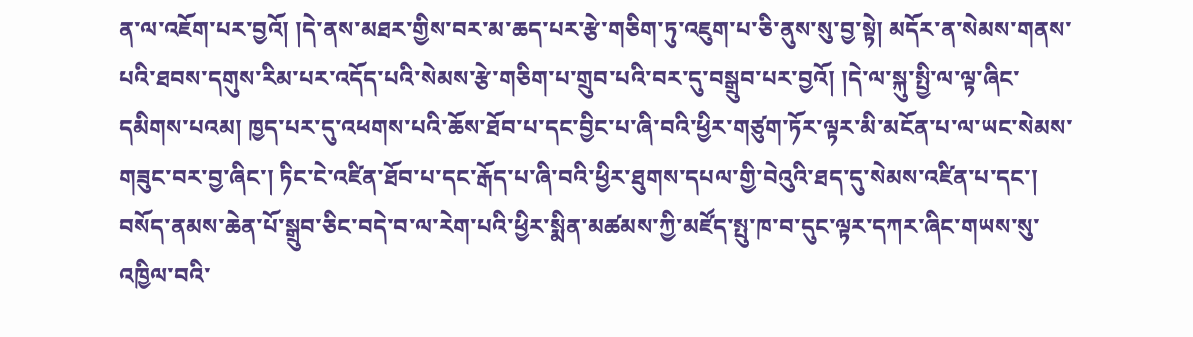ན་ལ་འཇོག་པར་བྱའོ། །དེ་ནས་མཐར་གྱིས་བར་མ་ཆད་པར་རྩེ་གཅིག་ཏུ་འཇུག་པ་ཅི་ནུས་སུ་བྱ་སྟེ། མདོར་ན་སེམས་གནས་པའི་ཐབས་དགུས་རིམ་པར་འདོད་པའི་སེམས་རྩེ་གཅིག་པ་གྲུབ་པའི་བར་དུ་བསྒྲུབ་པར་བྱའོ། །དེ་ལ་སྐུ་སྤྱི་ལ་ལྟ་ཞིང་དམིགས་པའམ། ཁྱད་པར་དུ་འཕགས་པའི་ཆོས་ཐོབ་པ་དང་བྱིང་པ་ཞི་བའི་ཕྱིར་གཙུག་ཏོར་ལྟར་མི་མངོན་པ་ལ་ཡང་སེམས་གཟུང་བར་བྱ་ཞིང་། ཏིང་ངེ་འཛིན་ཐོབ་པ་དང་རྒོད་པ་ཞི་བའི་ཕྱིར་ཐུགས་དཔལ་གྱི་བེའུའི་ཐད་དུ་སེམས་འཛིན་པ་དང་། བསོད་ནམས་ཆེན་པོ་སྒྲུབ་ཅིང་བདེ་བ་ལ་རེག་པའི་ཕྱིར་སྨིན་མཚམས་ཀྱི་མཛོད་སྤུ་ཁ་བ་དུང་ལྟར་དཀར་ཞིང་གཡས་སུ་འཁྱིལ་བའི་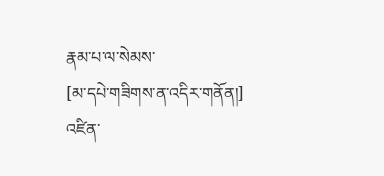རྣམ་པ་ལ་སེམས་
[མ་དཔེ་གཟིགས་ན་འདིར་གནོན།]
འཛིན་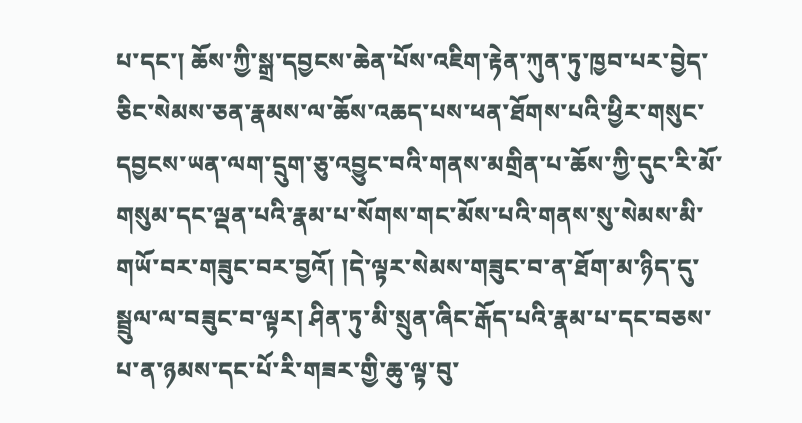པ་དང་། ཆོས་ཀྱི་སྒྲ་དབྱངས་ཆེན་པོས་འཇིག་རྟེན་ཀུན་ཏུ་ཁྱབ་པར་བྱེད་ཅིང་སེམས་ཅན་རྣམས་ལ་ཆོས་འཆད་པས་ཕན་ཐོགས་པའི་ཕྱིར་གསུང་དབྱངས་ཡན་ལག་དྲུག་ཅུ་འབྱུང་བའི་གནས་མགྲིན་པ་ཆོས་ཀྱི་དུང་རི་མོ་གསུམ་དང་ལྡན་པའི་རྣམ་པ་སོགས་གང་མོས་པའི་གནས་སུ་སེམས་མི་གཡོ་བར་གཟུང་བར་བྱའོ། །དེ་ལྟར་སེམས་གཟུང་བ་ན་ཐོག་མ་ཉིད་དུ་སྦྲུལ་ལ་བཟུང་བ་ལྟར། ཤིན་ཏུ་མི་སྲུན་ཞིང་རྒོད་པའི་རྣམ་པ་དང་བཅས་པ་ན་ཉམས་དང་པོ་རི་གཟར་གྱི་ཆུ་ལྟ་བུ་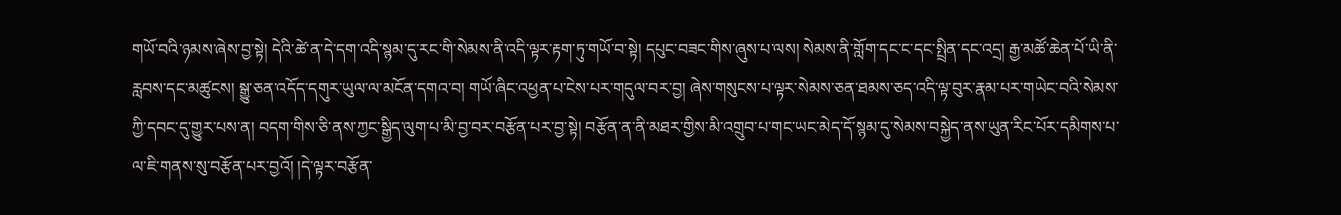གཡོ་བའི་ཉམས་ཞེས་བྱ་སྟེ། དེའི་ཚེ་ན་དེ་དག་འདི་སྙམ་དུ་རང་གི་སེམས་ནི་འདི་ལྟར་རྟག་ཏུ་གཡོ་བ་སྟེ། དཔུང་བཟང་གིས་ཞུས་པ་ལས། སེམས་ནི་གློག་དང་ང་དང་སྤྲིན་དང་འདྲ། རྒྱ་མཚོ་ཆེན་པོ་ཡི་ནི་རླབས་དང་མཚུངས། སྒྱུ་ཅན་འདོད་དགུར་ཡུལ་ལ་མངོན་དགའ་བ། གཡོ་ཞིང་འཕྱན་པ་ངེས་པར་གདུལ་བར་བྱ། ཞེས་གསུངས་པ་ལྟར་སེམས་ཅན་ཐམས་ཅད་འདི་ལྟ་བུར་རྣམ་པར་གཡེང་བའི་སེམས་ཀྱི་དབང་དུ་གྱུར་པས་ན། བདག་གིས་ཅི་ནས་ཀྱང་སྒྱིད་ལུག་པ་མི་བྱ་བར་བརྩོན་པར་བྱ་སྟེ། བརྩོན་ན་ནི་མཐར་གྱིས་མི་འགྲུབ་པ་གང་ཡང་མེད་དོ་སྙམ་དུ་སེམས་བསྐྱེད་ནས་ཡུན་རིང་པོར་དམིགས་པ་ལ་ཇི་གནས་སུ་བརྩོན་པར་བྱའོ། །དེ་ལྟར་བརྩོན་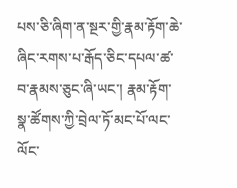པས་ཅི་ཞིག་ན་སྔར་གྱི་རྣམ་རྟོག་ཆེ་ཞིང་རགས་པ་རྒོད་ཅིང་དཔལ་ཚ་བ་རྣམས་ཅུང་ཞི་ཡང་། རྣམ་རྟོག་སྣ་ཚོགས་ཀྱི་བྲེལ་ཏོ་མང་པོ་ལང་ལོང་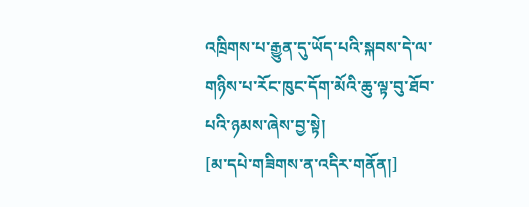འཁྲིགས་པ་རྒྱུན་དུ་ཡོད་པའི་སྐབས་དེ་ལ་གཉིས་པ་རོང་ཁུང་དོག་མོའི་ཆུ་ལྟ་བུ་ཐོབ་པའི་ཉམས་ཞེས་བྱ་སྟེ།
[མ་དཔེ་གཟིགས་ན་འདིར་གནོན།]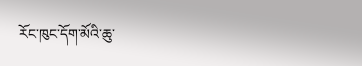རོང་ཁུང་དོག་མོའི་ཆུ་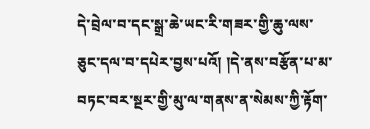དེ་བྲེལ་བ་དང་སྒྲ་ཆེ་ཡང་རི་གཟར་གྱི་ཆུ་ལས་ཅུང་དལ་བ་དཔེར་བྱས་པའོ། །དེ་ནས་བརྩོན་པ་མ་བཏང་བར་སྔར་གྱི་མུ་ལ་གནས་ན་སེམས་ཀྱི་རྟོག་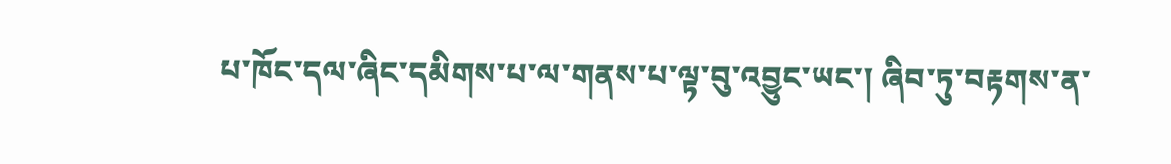པ་ཁོང་དལ་ཞིང་དམིགས་པ་ལ་གནས་པ་ལྟ་བུ་འབྱུང་ཡང་། ཞིབ་ཏུ་བརྟགས་ན་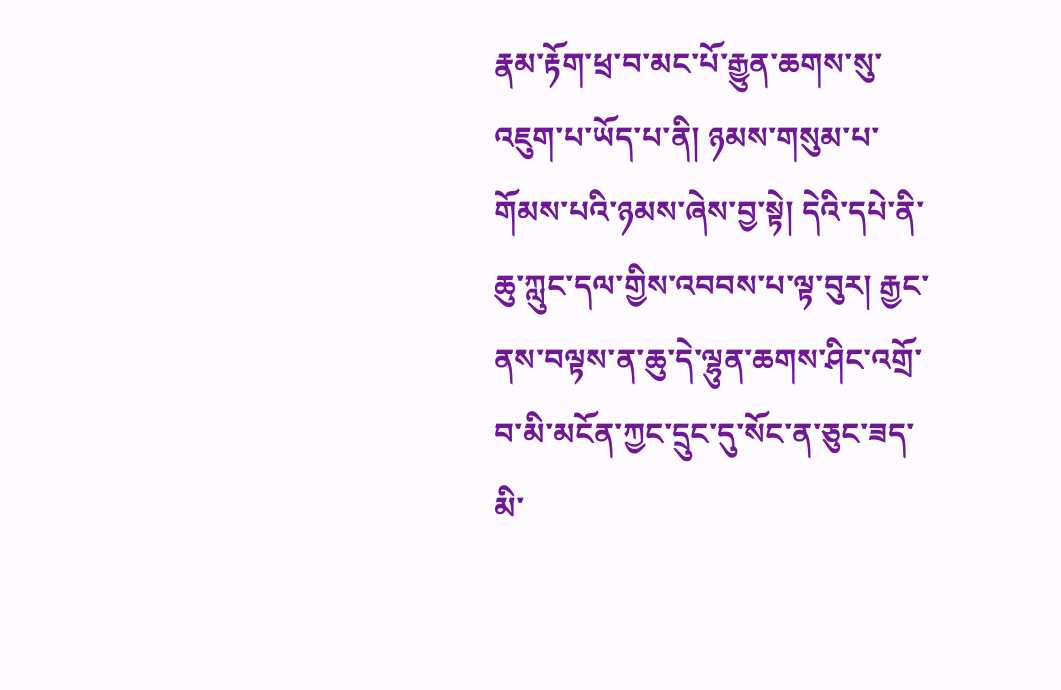རྣམ་རྟོག་ཕྲ་བ་མང་པོ་རྒྱུན་ཆགས་སུ་འཇུག་པ་ཡོད་པ་ནི། ཉམས་གསུམ་པ་གོམས་པའི་ཉམས་ཞེས་བྱ་སྟེ། དེའི་དཔེ་ནི་ཆུ་ཀླུང་དལ་གྱིས་འབབས་པ་ལྟ་བུར། རྒྱང་ནས་བལྟས་ན་ཆུ་དེ་ལྷུན་ཆགས་ཤིང་འགྲོ་བ་མི་མངོན་ཀྱང་དྲུང་དུ་སོང་ན་ཅུང་ཟད་མི་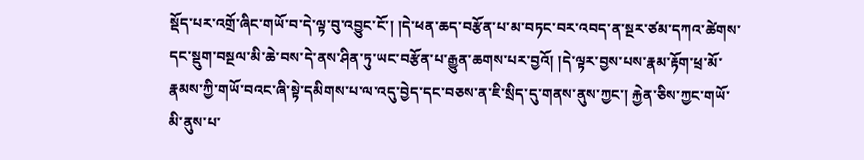སྡོད་པར་འགྲོ་ཞིང་གཡོ་བ་དེ་ལྟ་བུ་འབྱུང་ངོ་། །དེ་ཕན་ཆད་བརྩོན་པ་མ་བཏང་བར་འབད་ན་སྔར་ཙམ་དཀའ་ཚེགས་དང་སྡུག་བསྔལ་མི་ཆེ་བས་དེ་ནས་ཤིན་ཏུ་ཡང་བརྩོན་པ་རྒྱུན་ཆགས་པར་བྱའོ། །དེ་ལྟར་བྱས་པས་རྣམ་རྟོག་ཕྲ་མོ་རྣམས་ཀྱི་གཡོ་བའང་ཞི་སྟེ་དམིགས་པ་ལ་འདུ་བྱེད་དང་བཅས་ན་ཇི་སྲིད་དུ་གནས་ནུས་ཀྱང་། རྐྱེན་ཅིས་ཀྱང་གཡོ་མི་ནུས་པ་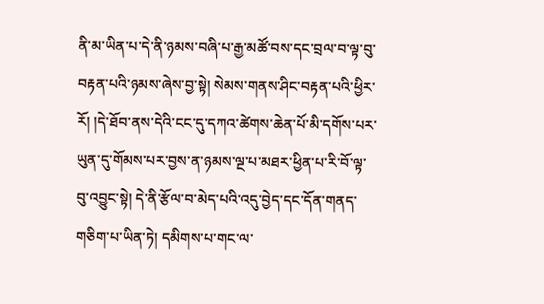ནི་མ་ཡིན་པ་དེ་ནི་ཉམས་བཞི་པ་རྒྱ་མཚོ་བས་དང་བྲལ་བ་ལྟ་བུ་བརྟན་པའི་ཉམས་ཞེས་བྱ་སྟེ། སེམས་གནས་ཤིང་བརྟན་པའི་ཕྱིར་རོ། །དེ་ཐོབ་ནས་དེའི་ངང་དུ་དཀའ་ཚེགས་ཆེན་པོ་མི་དགོས་པར་ཡུན་དུ་གོམས་པར་བྱས་ན་ཉམས་ལྔ་པ་མཐར་ཕྱིན་པ་རི་བོ་ལྟ་བུ་འབྱུང་སྟེ། དེ་ནི་རྩོལ་བ་མེད་པའི་འདུ་བྱེད་དང་དོན་གནད་གཅིག་པ་ཡིན་ཏེ། དམིགས་པ་གང་ལ་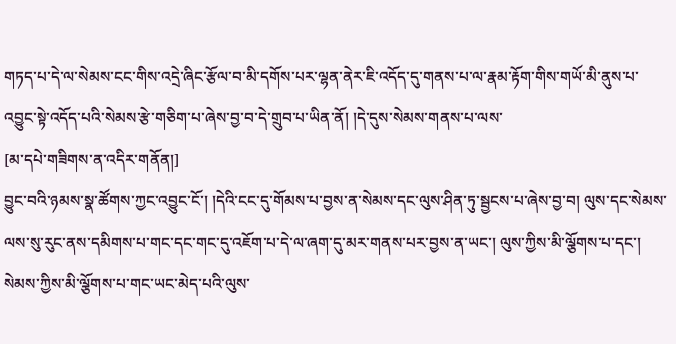གཏད་པ་དེ་ལ་སེམས་ངང་གིས་འདྲེ་ཞིང་རྩོལ་བ་མི་དགོས་པར་ལྷན་ནེར་ཇི་འདོད་དུ་གནས་པ་ལ་རྣམ་རྟོག་གིས་གཡོ་མི་ནུས་པ་འབྱུང་སྟེ་འདོད་པའི་སེམས་རྩེ་གཅིག་པ་ཞེས་བྱ་བ་དེ་གྲུབ་པ་ཡིན་ནོ། །དེ་དུས་སེམས་གནས་པ་ལས་
[མ་དཔེ་གཟིགས་ན་འདིར་གནོན།]
བྱུང་བའི་ཉམས་སྣ་ཚོགས་ཀྱང་འབྱུང་ངོ་། །དེའི་ངང་དུ་གོམས་པ་བྱས་ན་སེམས་དང་ལུས་ཤིན་ཏུ་སྦྱངས་པ་ཞེས་བྱ་བ། ལུས་དང་སེམས་ལས་སུ་རུང་ནས་དམིགས་པ་གང་དང་གང་དུ་འཇོག་པ་དེ་ལ་ཞག་དུ་མར་གནས་པར་བྱས་ན་ཡང་། ལུས་ཀྱིས་མི་ལྕོགས་པ་དང་། སེམས་ཀྱིས་མི་ལྕོགས་པ་གང་ཡང་མེད་པའི་ལུས་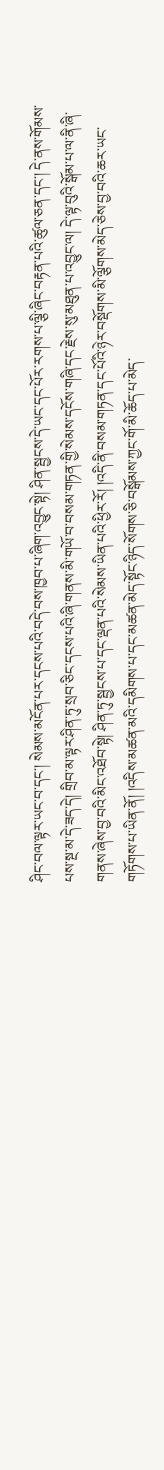ཤིང་བལ་ལྟར་ཡང་བ་དང་། སེམས་མངོན་པར་དངས་པའི་བདེ་བས་ཁྱབ་པ་ཞིག་འབྱུང་སྟེ། ཤིན་སྦྱངས་དེ་ཡང་དང་པོར་རགས་པ་ལྕི་ཞིང་བརྟན་པའི་ཚུལ་ཅན་དང་། དེ་ནས་གོམས་པས་སྔ་མ་དེ་ཟད་དེ། གྲིབ་མ་ལྟར་ཤིན་ཏུ་སྲབ་ཅིང་དངས་པའི་ཞི་གནས་མི་གཡོ་བ་བསམ་གཏན་གྱི་སེམས་དངོས་གཞི་དང་རྗེས་སུ་མཐུན་པ་འབྱུང་ལ། དེ་ལྟ་བུའི་སྒོམ་པ་ལ་ནི་ཞི་གནས་ཞེས་བྱ་བའི་མིང་འཐོབ་སྟེ། ཤིན་ཏུ་སྦྱངས་པ་དང་ལྡན་པའི་སེམས་ཡིན་པའི་ཕྱིར་རོ། །འདི་ནི་བསམ་གཏན་དང་པོའི་ཉེར་བསྡོགས་མི་ལྕོགས་མེད་ཅེས་བྱ་བའི་ཆར་ཡང་གཏོགས་པ་ཡིན་ནོ། །འདིས་མཚན་མའི་དམིགས་པ་དང་མཚན་མེད་སྟོང་ཉིད་སོགས་ཅི་བསྒོམས་ཀྱང་གོ་མི་ཆོད་པ་མེད་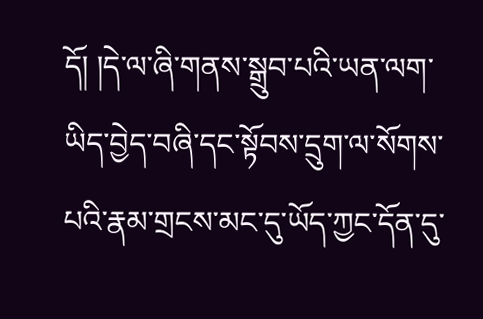དོ། །དེ་ལ་ཞི་གནས་སྒྲུབ་པའི་ཡན་ལག་ཡིད་བྱེད་བཞི་དང་སྟོབས་དྲུག་ལ་སོགས་པའི་རྣམ་གྲངས་མང་དུ་ཡོད་ཀྱང་དོན་དུ་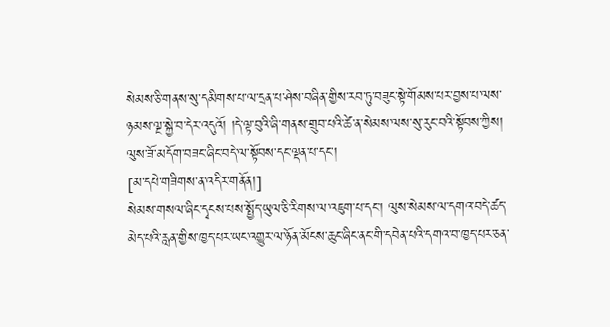སེམས་ཅི་གནས་སུ་དམིགས་པ་ལ་དྲན་པ་ཤེས་བཞིན་གྱིས་རབ་ཏུ་བཟུང་སྟེ་གོམས་པར་བྱས་པ་ལས་ཉམས་ལྔ་སྐྱེ་བ་དེར་འདུའོ། །དེ་ལྟ་བུའི་ཞི་གནས་གྲུབ་པའི་ཚེ་ན་སེམས་ལས་སུ་རུང་བའི་སྟོབས་ཀྱིས། ལུས་ཟོ་མདོག་བཟང་ཞིང་བདེ་ལ་སྟོབས་དང་ལྡན་པ་དང་།
[མ་དཔེ་གཟིགས་ན་འདིར་གནོན།]
སེམས་གསལ་ཞིང་དྭངས་པས་སྤྱོད་ཡུལ་ཅི་རིགས་ལ་འཇུག་པ་དང་། ལུས་སེམས་ལ་དགའ་བདེ་ཚད་མེད་པའི་རླན་གྱིས་ཁྱད་པར་ཡང་འགྱུར་ལ་ཉོན་མོངས་ཆུང་ཞིང་ནང་གི་དབེན་པའི་དགའ་བ་ཁྱད་པར་ཅན་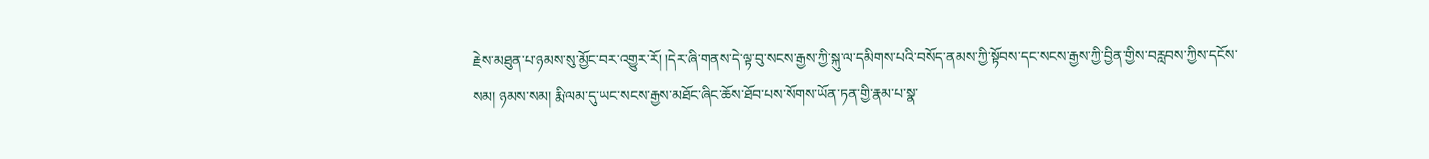རྗེས་མཐུན་པ་ཉམས་སུ་མྱོང་བར་འགྱུར་རོ། །དེར་ཞི་གནས་དེ་ལྟ་བུ་སངས་རྒྱས་ཀྱི་སྐུ་ལ་དམིགས་པའི་བསོད་ནམས་ཀྱི་སྟོབས་དང་སངས་རྒྱས་ཀྱི་བྱིན་གྱིས་བརླབས་ཀྱིས་དངོས་སམ། ཉམས་སམ། རྨི་ལམ་དུ་ཡང་སངས་རྒྱས་མཐོང་ཞིང་ཆོས་ཐོབ་པས་སོགས་ཡོན་ཏན་གྱི་རྣམ་པ་སྣ་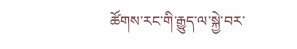ཚོགས་རང་གི་རྒྱུད་ལ་སྐྱེ་བར་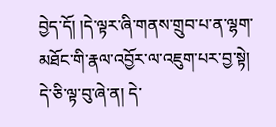བྱེད་དོ། །དེ་ལྟར་ཞི་གནས་གྲུབ་པ་ན་ལྷག་མཐོང་གི་རྣལ་འབྱོར་ལ་འཇུག་པར་བྱ་སྟེ། དེ་ཅི་ལྟ་བུ་ཞེ་ན། དེ་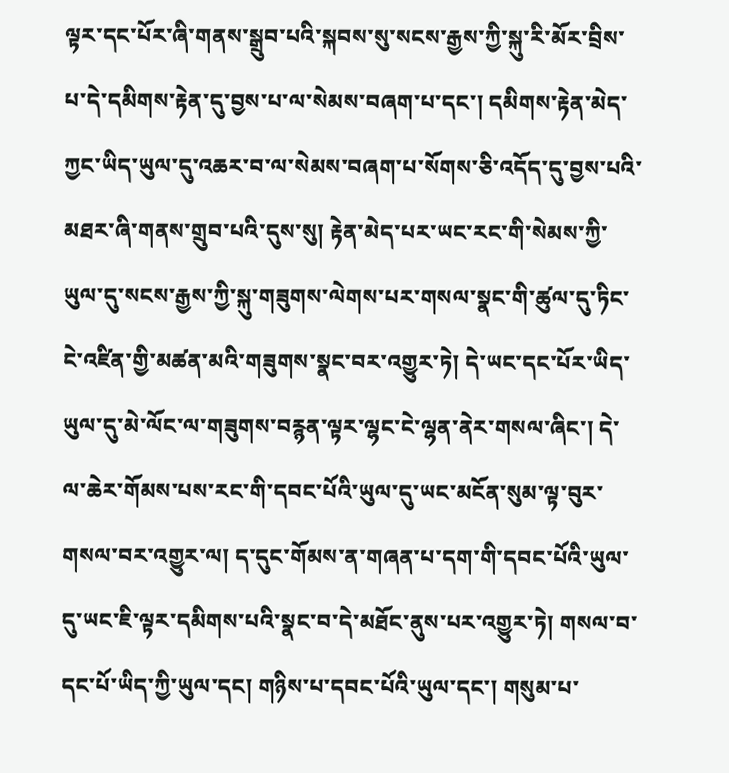ལྟར་དང་པོར་ཞི་གནས་སྒྲུབ་པའི་སྐབས་སུ་སངས་རྒྱས་ཀྱི་སྐུ་རི་མོར་བྲིས་པ་དེ་དམིགས་རྟེན་དུ་བྱས་པ་ལ་སེམས་བཞག་པ་དང་། དམིགས་རྟེན་མེད་ཀྱང་ཡིད་ཡུལ་དུ་འཆར་བ་ལ་སེམས་བཞག་པ་སོགས་ཅི་འདོད་དུ་བྱས་པའི་མཐར་ཞི་གནས་གྲུབ་པའི་དུས་སུ། རྟེན་མེད་པར་ཡང་རང་གི་སེམས་ཀྱི་ཡུལ་དུ་སངས་རྒྱས་ཀྱི་སྐུ་གཟུགས་ལེགས་པར་གསལ་སྣང་གི་ཚུལ་དུ་ཏིང་ངེ་འཛིན་གྱི་མཚན་མའི་གཟུགས་སྣང་བར་འགྱུར་ཏེ། དེ་ཡང་དང་པོར་ཡིད་ཡུལ་དུ་མེ་ལོང་ལ་གཟུགས་བརྙན་ལྟར་ལྷང་ངེ་ལྷན་ནེར་གསལ་ཞིང་། དེ་ལ་ཆེར་གོམས་པས་རང་གི་དབང་པོའི་ཡུལ་དུ་ཡང་མངོན་སུམ་ལྟ་བུར་གསལ་བར་འགྱུར་ལ། ད་དུང་གོམས་ན་གཞན་པ་དག་གི་དབང་པོའི་ཡུལ་དུ་ཡང་ཇི་ལྟར་དམིགས་པའི་སྣང་བ་དེ་མཐོང་ནུས་པར་འགྱུར་ཏེ། གསལ་བ་དང་པོ་ཡིད་ཀྱི་ཡུལ་དང། གཉིས་པ་དབང་པོའི་ཡུལ་དང་། གསུམ་པ་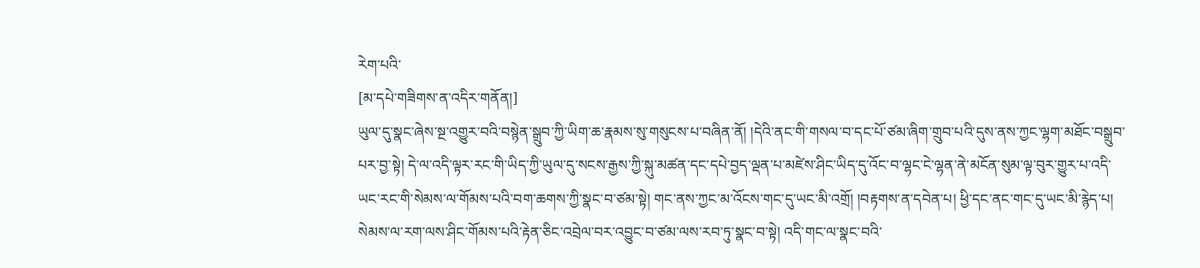རེག་པའི་
[མ་དཔེ་གཟིགས་ན་འདིར་གནོན།]
ཡུལ་དུ་སྣང་ཞེས་སྔ་འགྱུར་བའི་བསྙེན་སྒྲུབ་ཀྱི་ཡིག་ཆ་རྣམས་སུ་གསུངས་པ་བཞིན་ནོ། །དེའི་ནང་གི་གསལ་བ་དང་པོ་ཙམ་ཞིག་གྲུབ་པའི་དུས་ནས་ཀྱང་ལྷག་མཐོང་བསྒྲུབ་པར་བྱ་སྟེ། དེ་ལ་འདི་ལྟར་རང་གི་ཡིད་ཀྱི་ཡུལ་དུ་སངས་རྒྱས་ཀྱི་སྐུ་མཚན་དང་དཔེ་བྱད་ལྡན་པ་མཛེས་ཤིང་ཡིད་དུ་འོང་བ་ལྷང་ངེ་ལྷན་ནེ་མངོན་སུམ་ལྟ་བུར་གྱུར་པ་འདི་ཡང་རང་གི་སེམས་ལ་གོམས་པའི་བག་ཆགས་ཀྱི་སྣང་བ་ཙམ་སྟེ། གང་ནས་ཀྱང་མ་འོངས་གང་དུ་ཡང་མི་འགྲོ། །བརྟགས་ན་དབེན་པ། ཕྱི་དང་ནང་གང་དུ་ཡང་མི་རྙེད་པ། སེམས་ལ་རག་ལས་ཤིང་གོམས་པའི་རྟེན་ཅིང་འབྲེལ་བར་འབྱུང་བ་ཙམ་ལས་རབ་ཏུ་སྣང་བ་སྟེ། འདི་གང་ལ་སྣང་བའི་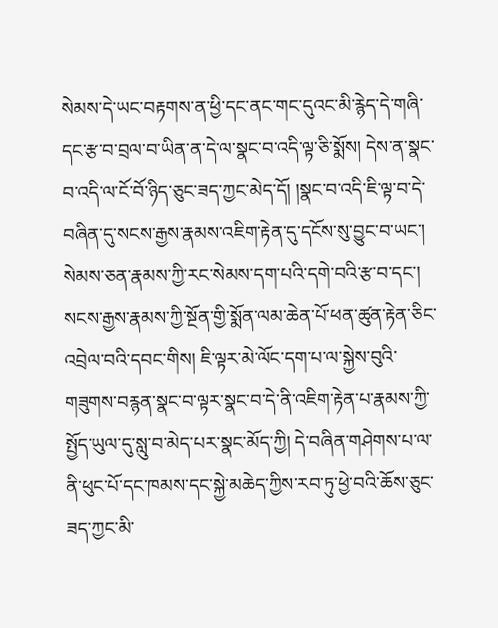སེམས་དེ་ཡང་བརྟགས་ན་ཕྱི་དང་ནང་གང་དུའང་མི་རྙེད་དེ་གཞི་དང་རྩ་བ་བྲལ་བ་ཡིན་ན་དེ་ལ་སྣང་བ་འདི་ལྟ་ཅི་སྨོས། དེས་ན་སྣང་བ་འདི་ལ་ངོ་བོ་ཉིད་ཅུང་ཟད་ཀྱང་མེད་དོ། །སྣང་བ་འདི་ཇི་ལྟ་བ་དེ་བཞིན་དུ་སངས་རྒྱས་རྣམས་འཇིག་རྟེན་དུ་དངོས་སུ་བྱུང་བ་ཡང་། སེམས་ཅན་རྣམས་ཀྱི་རང་སེམས་དག་པའི་དགེ་བའི་རྩ་བ་དང་། སངས་རྒྱས་རྣམས་ཀྱི་སྔོན་གྱི་སྨོན་ལམ་ཆེན་པོ་ཕན་ཚུན་རྟེན་ཅིང་འབྲེལ་བའི་དབང་གིས། ཇི་ལྟར་མེ་ལོང་དག་པ་ལ་སྐྱེས་བུའི་གཟུགས་བརྙན་སྣང་བ་ལྟར་སྣང་བ་དེ་ནི་འཇིག་རྟེན་པ་རྣམས་ཀྱི་སྤྱོད་ཡུལ་དུ་སླུ་བ་མེད་པར་སྣང་མོད་ཀྱི། དེ་བཞིན་གཤེགས་པ་ལ་ནི་ཕུང་པོ་དང་ཁམས་དང་སྐྱེ་མཆེད་ཀྱིས་རབ་ཏུ་ཕྱེ་བའི་ཆོས་ཅུང་ཟད་ཀྱང་མི་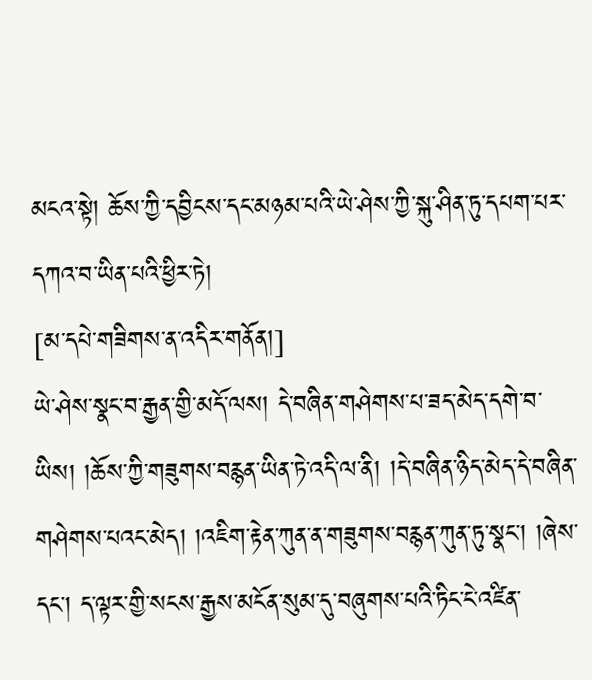མངའ་སྟེ། ཆོས་ཀྱི་དབྱིངས་དང་མཉམ་པའི་ཡེ་ཤེས་ཀྱི་སྐུ་ཤིན་ཏུ་དཔག་པར་དཀའ་བ་ཡིན་པའི་ཕྱིར་ཏེ།
[མ་དཔེ་གཟིགས་ན་འདིར་གནོན།]
ཡེ་ཤེས་སྣང་བ་རྒྱན་གྱི་མདོ་ལས། དེ་བཞིན་གཤེགས་པ་ཟད་མེད་དགེ་བ་ཡིས། །ཆོས་ཀྱི་གཟུགས་བརྙན་ཡིན་ཏེ་འདི་ལ་ནི། །དེ་བཞིན་ཉིད་མེད་དེ་བཞིན་གཤེགས་པའང་མེད། །འཇིག་རྟེན་ཀུན་ན་གཟུགས་བརྙན་ཀུན་ཏུ་སྣང་། །ཞེས་དང་། ད་ལྟར་གྱི་སངས་རྒྱས་མངོན་སུམ་དུ་བཞུགས་པའི་ཏིང་ངེ་འཛིན་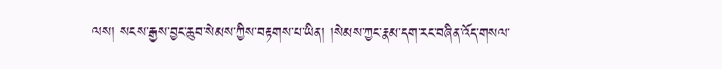ལས། སངས་རྒྱས་བྱང་ཆུབ་སེམས་ཀྱིས་བརྟགས་པ་ཡིན། །སེམས་ཀྱང་རྣམ་དག་རང་བཞིན་འོད་གསལ་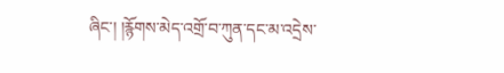ཞིང་། །རྙོགས་མེད་འགྲོ་བ་ཀུན་དང་མ་འདྲེས་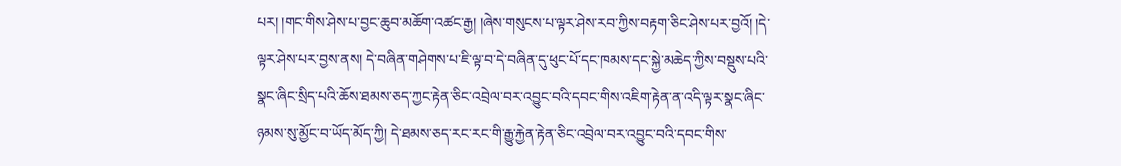པར། །གང་གིས་ཤེས་པ་བྱང་ཆུབ་མཆོག་འཚང་རྒྱ། །ཞེས་གསུངས་པ་ལྟར་ཤེས་རབ་ཀྱིས་བརྟག་ཅིང་ཤེས་པར་བྱའོ། །དེ་ལྟར་ཤེས་པར་བྱས་ནས། དེ་བཞིན་གཤེགས་པ་ཇི་ལྟ་བ་དེ་བཞིན་དུ་ཕུང་པོ་དང་ཁམས་དང་སྐྱེ་མཆེད་ཀྱིས་བསྡུས་པའི་སྣང་ཞིང་སྲིད་པའི་ཆོས་ཐམས་ཅད་ཀྱང་རྟེན་ཅིང་འབྲེལ་བར་འབྱུང་བའི་དབང་གིས་འཇིག་རྟེན་ན་འདི་ལྟར་སྣང་ཞིང་ཉམས་སུ་མྱོང་བ་ཡོད་མོད་ཀྱི། དེ་ཐམས་ཅད་རང་རང་གི་རྒྱུ་རྐྱེན་རྟེན་ཅིང་འབྲེལ་བར་འབྱུང་བའི་དབང་གིས་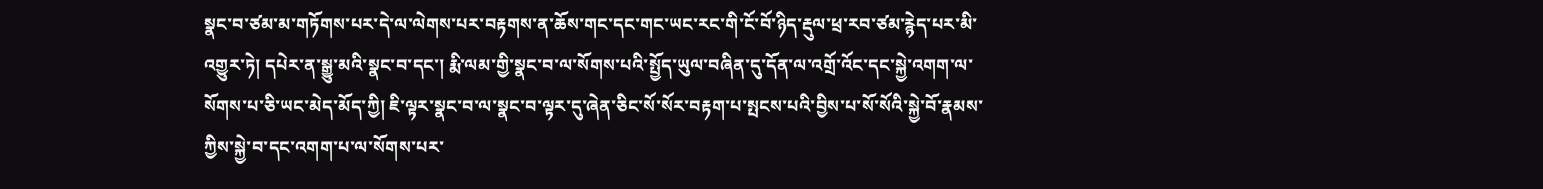སྣང་བ་ཙམ་མ་གཏོགས་པར་དེ་ལ་ལེགས་པར་བརྟགས་ན་ཆོས་གང་དང་གང་ཡང་རང་གི་ངོ་བོ་ཉིད་རྡུལ་ཕྲ་རབ་ཙམ་རྙེད་པར་མི་འགྱུར་ཏེ། དཔེར་ན་སྒྱུ་མའི་སྣང་བ་དང་། རྨི་ལམ་གྱི་སྣང་བ་ལ་སོགས་པའི་སྤྱོད་ཡུལ་བཞིན་དུ་དོན་ལ་འགྲོ་འོང་དང་སྐྱེ་འགག་ལ་སོགས་པ་ཅི་ཡང་མེད་མོད་ཀྱི། ཇི་ལྟར་སྣང་བ་ལ་སྣང་བ་ལྟར་དུ་ཞེན་ཅིང་སོ་སོར་བརྟག་པ་སྤངས་པའི་བྱིས་པ་སོ་སོའི་སྐྱེ་བོ་རྣམས་ཀྱིས་སྐྱེ་བ་དང་འགག་པ་ལ་སོགས་པར་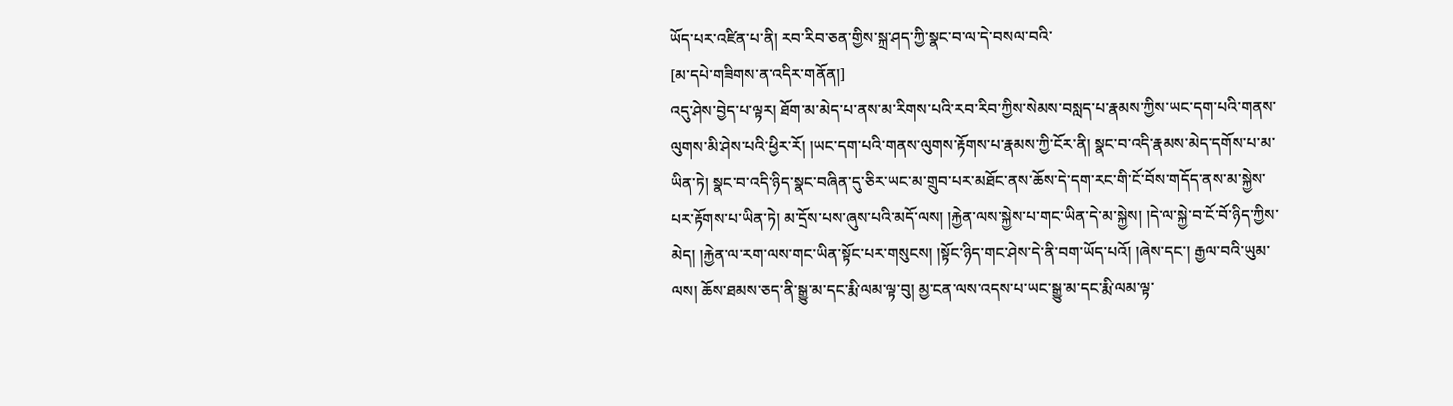ཡོད་པར་འཛིན་པ་ནི། རབ་རིབ་ཅན་གྱིས་སྐྲ་ཤད་ཀྱི་སྣང་བ་ལ་དེ་བསལ་བའི་
[མ་དཔེ་གཟིགས་ན་འདིར་གནོན།]
འདུ་ཤེས་བྱེད་པ་ལྟར། ཐོག་མ་མེད་པ་ནས་མ་རིགས་པའི་རབ་རིབ་ཀྱིས་སེམས་བསླད་པ་རྣམས་ཀྱིས་ཡང་དག་པའི་གནས་ལུགས་མི་ཤེས་པའི་ཕྱིར་རོ། །ཡང་དག་པའི་གནས་ལུགས་རྟོགས་པ་རྣམས་ཀྱི་ངོར་ནི། སྣང་བ་འདི་རྣམས་མེད་དགོས་པ་མ་ཡིན་ཏེ། སྣང་བ་འདི་ཉིད་སྣང་བཞིན་དུ་ཅིར་ཡང་མ་གྲུབ་པར་མཐོང་ནས་ཆོས་དེ་དག་རང་གི་ངོ་བོས་གདོད་ནས་མ་སྐྱེས་པར་རྟོགས་པ་ཡིན་ཏེ། མ་དྲོས་པས་ཞུས་པའི་མདོ་ལས། །རྐྱེན་ལས་སྐྱེས་པ་གང་ཡིན་དེ་མ་སྐྱེས། །དེ་ལ་སྐྱེ་བ་ངོ་བོ་ཉིད་ཀྱིས་མེད། །རྐྱེན་ལ་རག་ལས་གང་ཡིན་སྟོང་པར་གསུངས། །སྟོང་ཉིད་གང་ཤེས་དེ་ནི་བག་ཡོད་པའོ། །ཞེས་དང་། རྒྱལ་བའི་ཡུམ་ལས། ཆོས་ཐམས་ཅད་ནི་སྒྱུ་མ་དང་རྨི་ལམ་ལྟ་བུ། མྱ་ངན་ལས་འདས་པ་ཡང་སྒྱུ་མ་དང་རྨི་ལམ་ལྟ་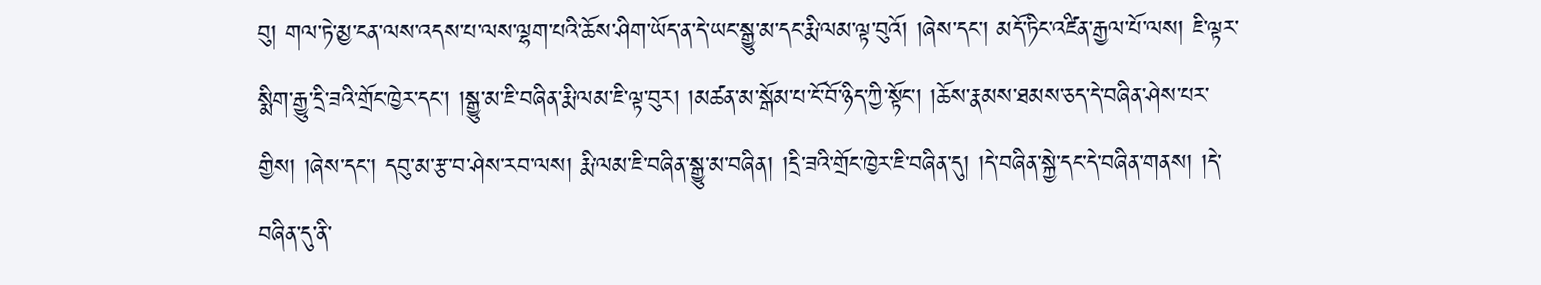བུ། གལ་ཏེ་མྱ་ངན་ལས་འདས་པ་ལས་ལྷག་པའི་ཆོས་ཤིག་ཡོད་ན་དེ་ཡང་སྒྱུ་མ་དང་རྨི་ལམ་ལྟ་བུའོ། །ཞེས་དང་། མདོ་ཏིང་འཛིན་རྒྱལ་པོ་ལས། ཇི་ལྟར་སྨིག་རྒྱུ་དྲི་ཟའི་གྲོང་ཁྱེར་དང་། །སྒྱུ་མ་ཇི་བཞིན་རྨི་ལམ་ཇི་ལྟ་བུར། །མཚན་མ་སྒོམ་པ་ངོ་བོ་ཉིད་ཀྱི་སྟོང་། །ཆོས་རྣམས་ཐམས་ཅད་དེ་བཞིན་ཤེས་པར་གྱིས། །ཞེས་དང་། དབུ་མ་རྩ་བ་ཤེས་རབ་ལས། རྨི་ལམ་ཇི་བཞིན་སྒྱུ་མ་བཞིན། །དྲི་ཟའི་གྲོང་ཁྱེར་ཇི་བཞིན་དུ། །དེ་བཞིན་སྐྱེ་དང་དེ་བཞིན་གནས། །དེ་བཞིན་དུ་ནི་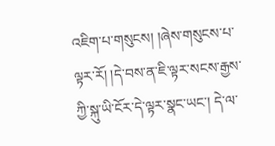འཇིག་པ་གསུངས། །ཞེས་གསུངས་པ་ལྟར་རོ། །དེ་བས་ན་ཇི་ལྟར་སངས་རྒྱས་ཀྱི་སྐུ་ཡི་ངོར་དེ་ལྟར་སྣང་ཡང་། དེ་ལ་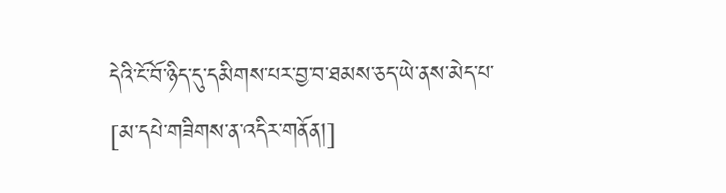དེའི་ངོ་བོ་ཉིད་དུ་དམིགས་པར་བྱ་བ་ཐམས་ཅད་ཡེ་ནས་མེད་པ་
[མ་དཔེ་གཟིགས་ན་འདིར་གནོན།]